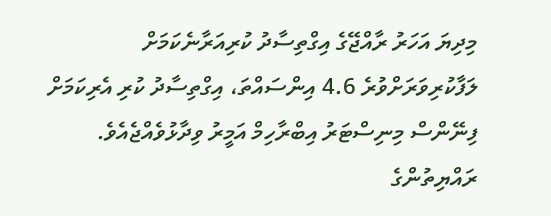މިދިޔަ އަހަރު ރާއްޖޭގެ އިގްތިސާދު ކުރިއަރާނެކަމަށް ލަފާކުރިވަރަށްވުރެ 4.6 އިންސައްތަ، އިގްތިސާދު ކުރި އެރިކަމަށް ފިނޭންސް މިނިސްޓަރު އިބްރާހިމް އަމީރު ވިދާޅުވެއްޖެއެވެ.
ރައްޔިތުންގެ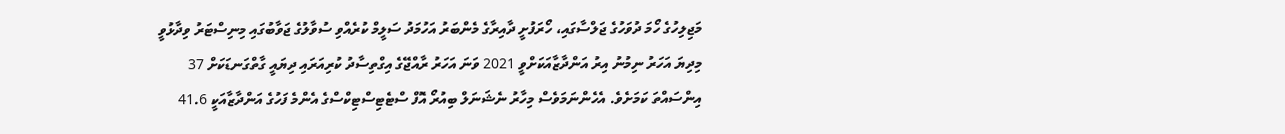މަޖިލިހުގެ ހޯމަ ދުވަހުގެ ޖަލްސާގައި، ހޯރަފުށީ ދާއިރާގެ މެންބަރު އަހުމަދު ސަލީމް ކުރެއްވި ސުވާލުގެ ޖަވާބުގައި މިނިސްޓަރު ވިދާޅުވީ މިދިޔަ އަހަރު ނިމުނު އިރު އަންދާޒާއަކަށްވީ 2021 ވަނަ އަހަރު ރާއްޖޭގެ އިގްތިސާދު ކުރިއަރައި ދިޔައީ ގާތްގަނޑަކަށް 37 އިންސައްތަ ކަމަށެވެ. އެހެންނަމަވެސް މިހާރު ނެޝަނަލް ބިއުރޯ އޮފް ސްޓެޓިސްޓިކްސްގެ އެންމެ ފަހުގެ އަންދާޒާއަކީ 41.6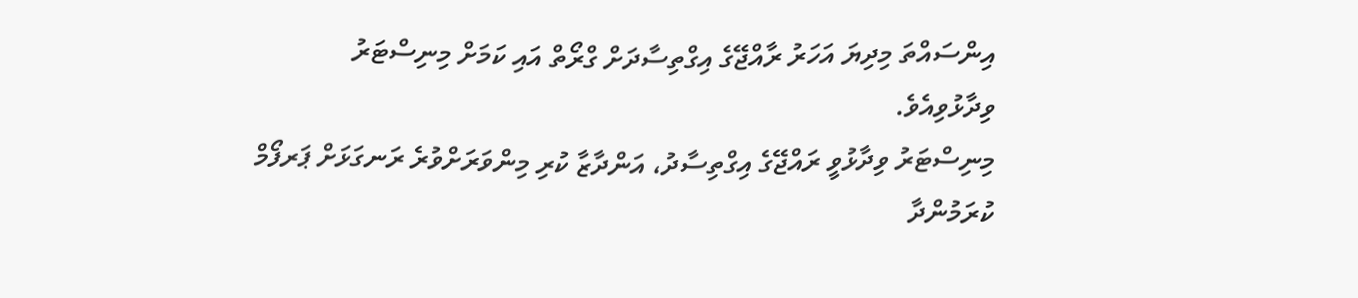އިންސައްތަ މިދިޔަ އަހަރު ރާއްޖޭގެ އިގްތިސާދަށް ގްރޯތް އައި ކަމަށް މިނިސްޓަރު ވިދާޅުވިއެވެ.
މިނިސްޓަރު ވިދާޅުވީ ރައްޖޭގެ އިގްތިސާދު، އަންދާޒާ ކުރި މިންވަރަށްވުރެ ރަނގަޅަށް ޕަރފޯމް ކުރަމުންދާ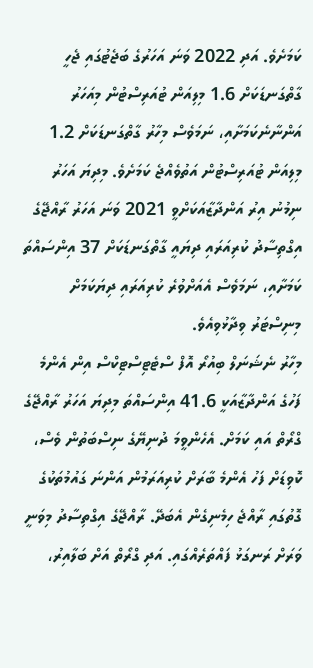ކަމަށެވެ. އަދި 2022 ވަނަ އަހަރުގެ ބަޖެޓުގައި ޖެހީ ގާތްގަނޑަކަށް 1.6 މިލިއަން ޓުއަރިސްޓުން މިއަހަރު އަންނާނެކަމަށާއި، ނަމަވެސް މިހާރު ގާތްގަނޑަކަށް 1.2 މިލިއަން ޓުއަރިސްޓުން އަތުވެއްޖެ ކަމަށެވެ. މިދިޔަ އަހަރު ނިމުނު އިރު އަންދާޒާއަކަށްވީ 2021 ވަނަ އަހަރު ރާއްޖޭގެ އިގްތިސާދު ކުރިއަރައި ދިޔައީ ގާތްގަނޑަކަށް 37 އިންސައްތަ ކަމަށާއި، ނަމަވެސް އެއަށްވުރެ ކުރިއަރައި ދިޔަކަމަށް މިނިސްޓަރު ވިދާޅުވިއެވެ.
މިހާރު ނެޝަނަލް ބިއުރޯ އޮފް ސްޓެޓިސްޓިކްސް އިން އެންމެ ފަހުގެ އަންދާޒާއަކީ 41.6 އިންސައްތަ މިދިޔަ އަހަރު ރާއްޖޭގެ ގްރޯތް އައި ކަމަށް. އެހެންވީމަ ދުނިޔޭގެ ނިސްބަތުން ވެސް، ކޮވިޑަށް ފަހު އެންމެ ބާރަށް ކުރިއަރަމުން އަންނަ ގައުމުތަކުގެ ގޮތުގައި ރާއްޖެ ހިމެނިގެން އެބަދޭ. ރާއްޖޭގެ އިގްތިސާދު މިވަނީ ވަރަށް ރަނގަޅު ފައްތަރެއްގައި. އަދި ގްރޯތް އަށް ބަލާއިރު،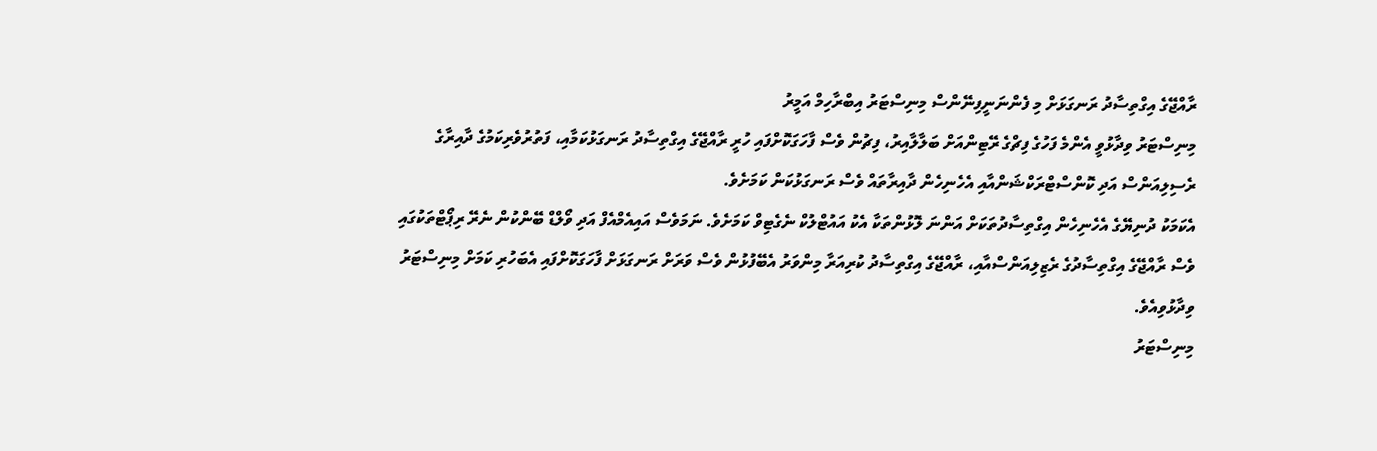ރާއްޖޭގެ އިގްތިސާދު ރަނގަޅަށް މި ފެންނަނީފިނޭންސް މިނިސްޓަރު އިބްރާހިމް އަމީރު
މިނިސްޓަރު ވިދާޅުވީ އެންމެ ފަހުގެ ފިޗްގެ ރޭޓިންއަށް ބަލާލާއިރު، ފިޗުން ވެސް ފާހަގަކޮށްފައި ހުރީ ރާއްޖޭގެ އިގްތިސާދު ރަނގަޅުކަމާއި، ފަތުރުވެރިކަމުގެ ދާއިރާގެ ރެސިލިއަންސް އަދި ކޮންސްޓްރަކްޝަންއާއި އެހެނިހެން ދާއިރާތައް ވެސް ރަނގަޅުކަން ކަމަށެވެ.
އެކަމަކު ދުނިޔޭގެ އެހެނިހެން އިގްތިސާދުތަކަށް އަންނަ ލޮޅުންތަކާ އެކު އައުޓްލުކް ނެގެޓިވް ކަމަށެވެ. ނަމަވެސް އައިއެމްއެފް އަދި ވޯލްޑް ބޭންކުން ނެރޭ ރިޕޯޓްތަކުގައި ވެސް ރާއްޖޭގެ އިގްތިސާދުގެ ރެޒިލިއަންސްއާއި، ރާއްޖޭގެ އިގްތިސާދު ކުރިއަރާ މިންވަރު އެބޭފުޅުން ވެސް ވަރަށް ރަނގަޅަށް ފާހަގަކޮށްފައި އެބަހުރި ކަމަށް މިނިސްޓަރު ވިދާޅުވިއެވެ.
މިނިސްޓަރު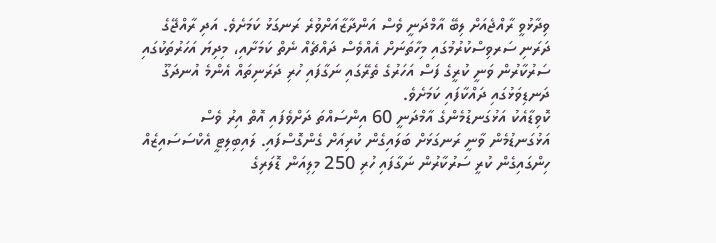ވިދާޅުވީ ރާއްޖެއަށް ލިބޭ އާމްދަނީ ވެސް އަންދާޒާއަށްވުރެ ރަނގަޅު ކަމަށެވެ. އަދި ރާއްޖޭގެ ދަރަނި ސަރވިސްކުރުމުގައި މިހާތަނަށް އެއްވެސް ދައްޗެއް ނެތް ކަމަށާއި، މިދިޔަ އަހަރުތަކުގައި ސަރުކާރުން ވަނީ ކުރީގެ ފަސް އަހަރުގެ ތެރޭގައި ނަގާފައި ހުރި ދަރަނިތައް އެންމެ އުނދަގޫ ދަނޑިވަޅުގައި ދައްކާފައި ކަމަށެވެ.
ކޮވިޑާއެކު އަޅުގަނޑުމެންގެ އާމްދަނީ 60 އިންސައްތަ ދަށްވެފައި އޮތް އިރު ވެސް އަޅުގަނޑުމެން ވާނީ ރަނގަޅަށް ބަލައިގެން ކުރިއަށް ގެންގޮސްފައި. ލައިބިލިޓީ އެކްސަސައިޒެއް ހިންގައިގެން ކުރީ ސަރުކާރުން ނަގާފައި ހުރި 250 މިލިއަން ޑޮލަރިގެ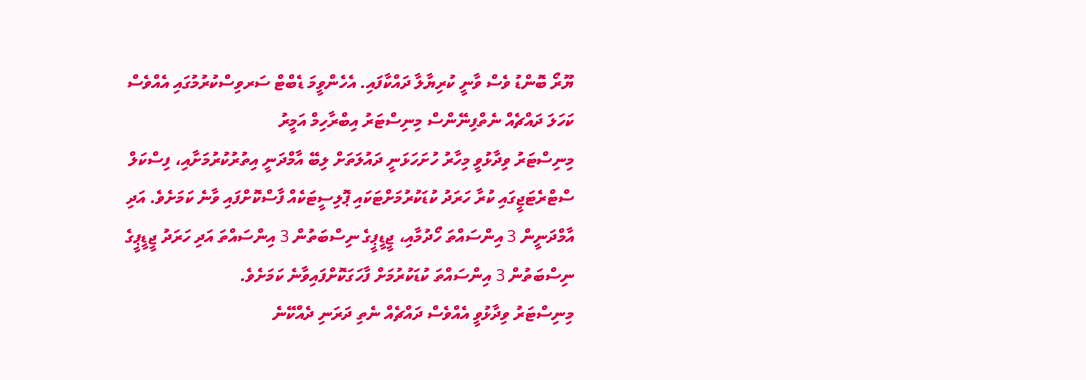ޔޫރޯ ބޮންޑު ވެސް ވާނީ ކުރިޔާލާ ދައްކާފައި. އެހެންވީމަ ޑެބްޓް ސަރވިސްކުރުމުގައި އެއްވެސް ކަހަލަ ދައްޗެއް ނެތްފިނޭންސް މިނިސްޓަރު އިބްރާހިމް އަމީރު
މިނިސްޓަރު ވިދާޅުވީ މިހާރު ހުށަހަޅަނީ ދައުލަތަށް ލިބޭ އާމްދަނީ އިތުރުކުރުމަށާއި، ފިސްކަލް ސްޓްރެޓަޖީގައި ކުރާ ހަރަދު ކުޑަކުރުމަށްޓަކައި ޕޮލިސީޓަކެއް ފާސްކޮށްފައި ވާނެ ކަމަށެވެ. އަދި އާމްދަނީން 3 އިންސައްތަ ހޯދުމާއި، ޖީޑީޕީގެ ނިސްބަތުން 3 އިންސައްތަ އަދި ހަރަދު ޖީޑީޕީގެ ނިސްބަތުން 3 އިންސައްތަ ކުޑަކުރުމަށް ފާހަގަކޮށްފައިވާނެ ކަމަށެވެ.
މިނިސްޓަރު ވިދާޅުވީ އެއްވެސް ދައްޗެއް ނެތި ދަރަނި ދެއްކޭނެ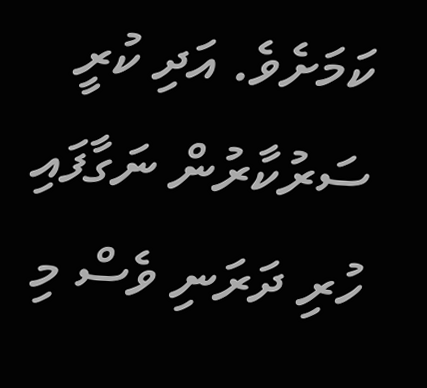ކަމަށެވެ. އަދި ކުރީ ސަރުކާރުން ނަގާފައި ހުރި ދަރަނި ވެސް މި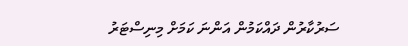ސަރުކާރުން ދައްކަމުން އަންނަ ކަމަށް މިނިސްޓަރު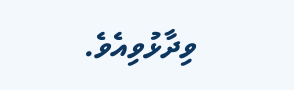ވިދާޅުވިއެވެ.